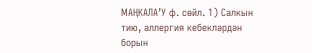МАҢКАЛА’У ф. сөйл. 1) Салкын тию, аллергия кебекләрдән борын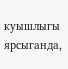куышлыгы ярсыганда,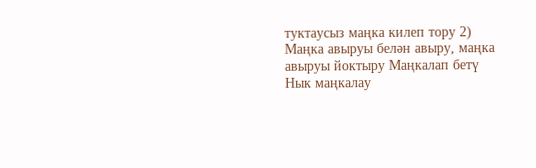туктаусыз маңка килеп тору 2) Маңка авыруы белән авыру, маңка авыруы йоктыру Маңкалап бетү Нык маңкалау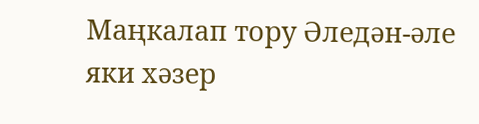Маңкалап тору Әледән-әле яки хәзер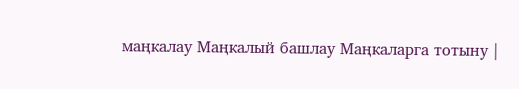маңкалау Маңкалый башлау Маңкаларга тотыну |